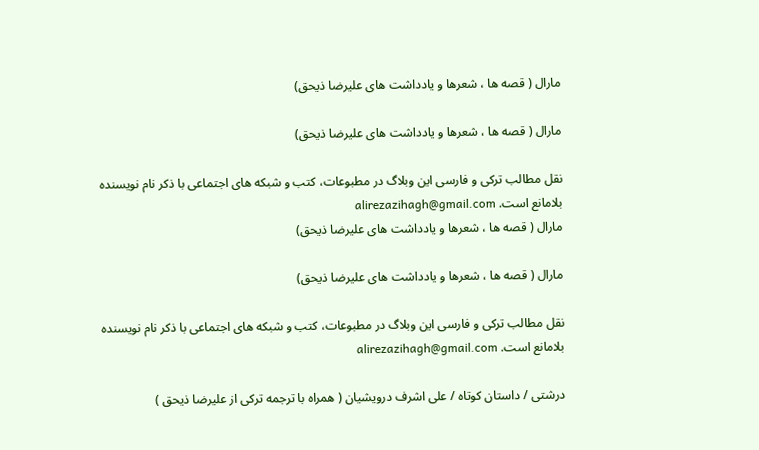مارال ( قصه ها ، شعرها و یادداشت های علیرضا ذیحق)

مارال ( قصه ها ، شعرها و یادداشت های علیرضا ذیحق)

نقل مطالب ترکی و فارسی این وبلاگ در مطبوعات، کتب و شبکه های اجتماعی با ذکر نام نویسنده بلامانع است. alirezazihagh@gmail.com
مارال ( قصه ها ، شعرها و یادداشت های علیرضا ذیحق)

مارال ( قصه ها ، شعرها و یادداشت های علیرضا ذیحق)

نقل مطالب ترکی و فارسی این وبلاگ در مطبوعات، کتب و شبکه های اجتماعی با ذکر نام نویسنده بلامانع است. alirezazihagh@gmail.com

درشتی / داستان کوتاه / علی اشرف درویشیان ( همراه با ترجمه ترکی از علیرضا ذیحق )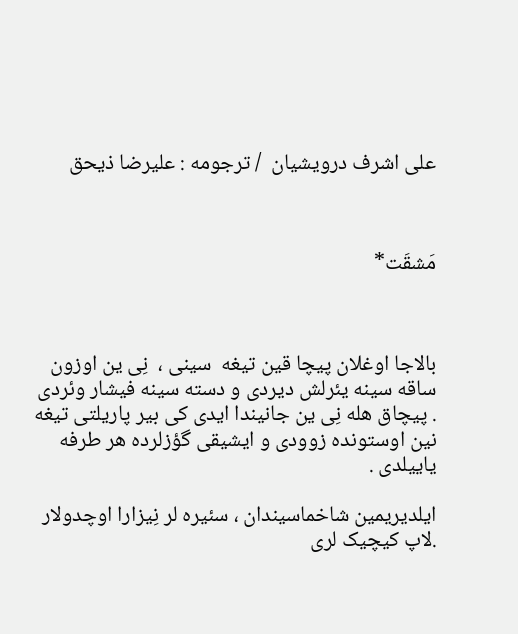علی اشرف درویشیان  / ترجومه : علیرضا ذیحق



مَشقَت*



بالاجا اوغلان پیچا قین تیغه  سینی ،  نِی ین اوزون ساقه سینه یئرلش دیردی و دسته سینه فیشار وئردی . پیچاق هله نِی ین جانیندا ایدی کی بیر پاریلتی تیغه نین اوستونده زوودی و ایشیقی گؤزلرده هر طرفه یاییلدی .

ایلدیریمین شاخماسیندان ، سئیره لر نِیزارا اوچدولار .لاپ کیچیک لری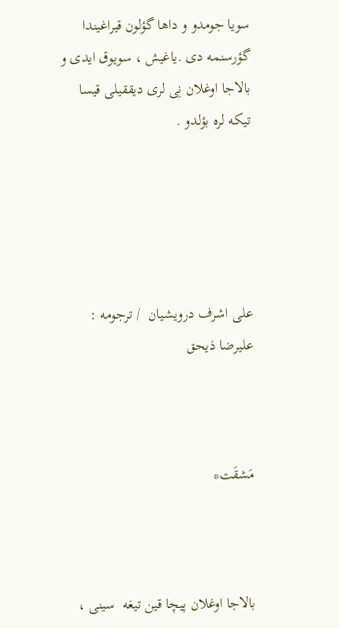سویا جومدو و داها گؤلون قیراغیندا گؤرسنمه دی .یاغیش ، سویوق ایدی و بالاجا اوغلان نِی لری دیققیلی قیسا تیکه لره بؤلدو .





علی اشرف درویشیان  / ترجومه : علیرضا ذیحق



مَشقَت*



بالاجا اوغلان پیچا قین تیغه  سینی ،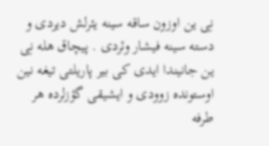نِی ین اوزون ساقه سینه یئرلش دیردی و دسته سینه فیشار وئردی . پیچاق هله نِی ین جانیندا ایدی کی بیر پاریلتی تیغه نین اوستونده زوودی و ایشیقی گؤزلرده هر طرفه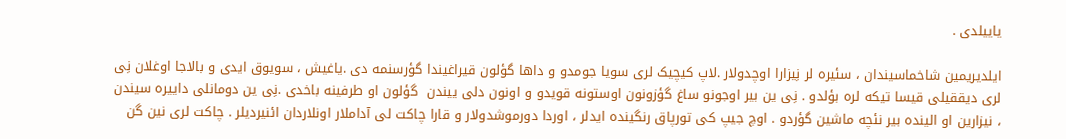یاییلدی .

ایلدیریمین شاخماسیندان ، سئیره لر نِیزارا اوچدولار .لاپ کیچیک لری سویا جومدو و داها گؤلون قیراغیندا گؤرسنمه دی .یاغیش ، سویوق ایدی و بالاجا اوغلان نِی لری دیققیلی قیسا تیکه لره بؤلدو . نِی ین بیر اوجونو ساغ گؤزونون اوستونه قویدو و اونون دلی ییندن  گؤلون او طرفینه باخدی .نِی ین دومانلی داییره سیندن ، نیزارین او الینده بیر نئچه ماشین گؤردو . اوچ جیپ کی تورپاق رنگینده ایدلر ، اوردا دورموشدولار و قارا چاکت لی آداملار اونلاردان ائنیردیلر . چاکت لری نین گن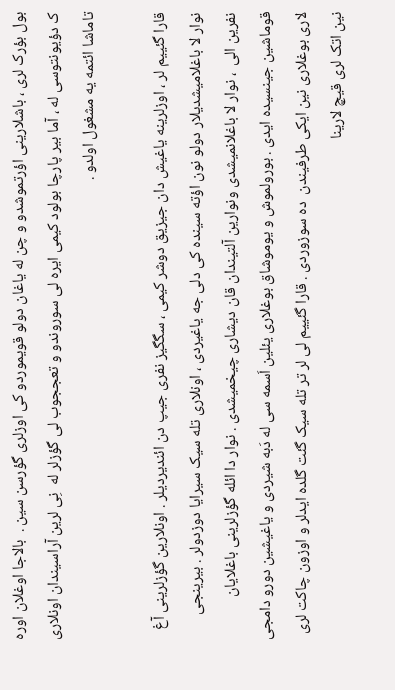بول بؤرک لری ، باشلارینی اؤرتموشدو و چن له یاغان دولو قویموردو کی اوزلری گؤرسن سین .  بالاجا اوغلان اوره ک دؤیونتوسی له ، آما بیر پارچا بولود کیمی ایره لی سوروندو و تعججوب لی گؤزلر له  نِی لرین آراسیندان اونلاری تاماشا ائتمه یه مشغول اولدو .

قارا گئییم لر ، اوزلرینه یاغیش دان جیزیق دوشر کیمی ، سگگیز نفری جیپ دن ائندیردیلر . اونلارین گؤزلرینی آغ نوار لا باغلامیشدیلار دولو نون اؤته سینده کی دلی جه یاغیردی ، اونلاری تله سیک سیرایا دوزدولر . بیرینجی نفرین الی  ، نوار لا باغلانمیشدی ونوارین آلتیندان قان دیشاری چیخمیشدی . نوار دا ائله گؤزلرینی باغلایان قوماشین جینسیده ایدی . بورولموش و یوموشاق بوغلاری یئلین اَسمه سی له دَبه شیردی و یاغیشین دورو دامجی لاری بوغلاری نین ایکی طرفیندن  ده سوزوردی . قارا گئییم لی لر تر تله سیک گئت گلده ایدلر و اوزون چاکت لری نین اتک لری قیچ لارینا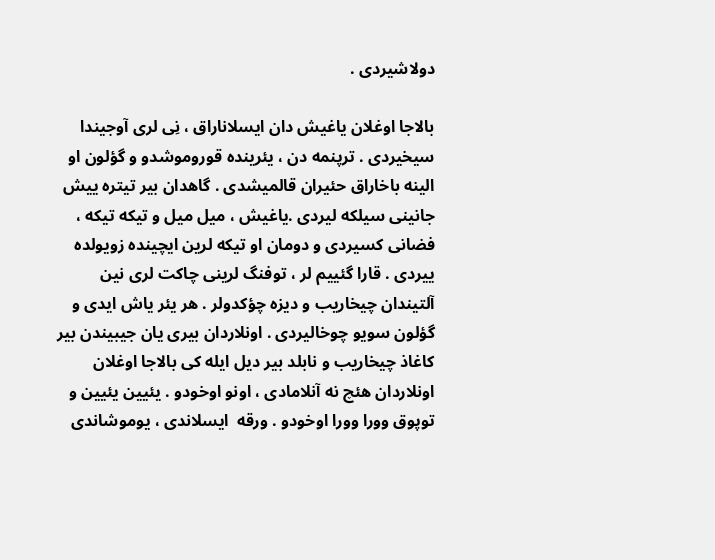دولاشیردی .

بالاجا اوغلان یاغیش دان ایسلاناراق ، نِی لری آوجیندا سیخیردی . ترپنمه دن ، یئرینده قوروموشدو و گؤلون او الینه باخاراق حئیران قالمیشدی . گاهدان بیر تیتره ییش جانینی سیلکه لیردی .یاغیش ، میل میل و تیکه تیکه ، فضانی کسیردی و دومان او تیکه لرین ایچینده زویولده ییردی . قارا گئییم لر ، توفنگ لرینی چاکت لری نین آلتیندان چیخاریب و دیزه چؤکدولر . هر یئر یاش ایدی و گؤلون سویو چوخالیردی . اونلاردان بیری یان جیبیندن بیر کاغاذ چیخاریب و نابلد بیر دیل ایله کی بالاجا اوغلان اونلاردان هئچ نه آنلامادی ، اونو اوخودو . یئیین یئیین و توپوق وورا وورا اوخودو . ورقه  ایسلاندی ، یوموشاندی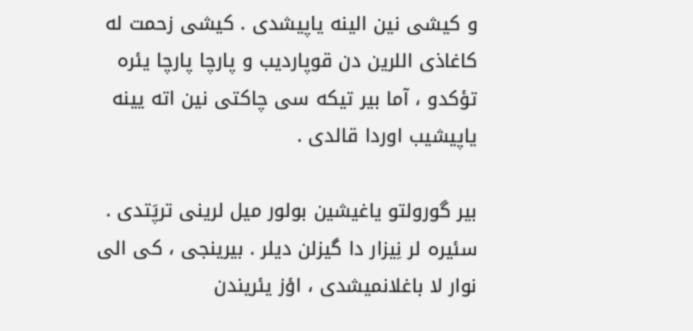و کیشی نین الینه یاپیشدی . کیشی زحمت له کاغاذی اللرین دن قوپاردیب و پارچا پارچا یئره تؤکدو ، آما بیر تیکه سی چاکتی نین اته یینه یاپیشیب اوردا قالدی .

بیر گورولتو یاغیشین بولور میل لرینی ترپَتدی . سئیره لر نِیزار دا گیزلن دیلر . بیرینجی ، کی الی نوار لا باغلانمیشدی ، اؤز یئریندن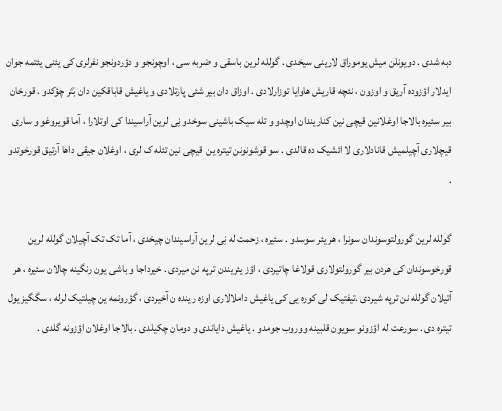دبه شدی . دویونلن میش یوموراق لارینی سیخدی . گولله لرین باسقی و ضربه سی ، اوچونجو و دؤردونجو نفرلری کی یئنی یئتمه جوان ایدلار اؤزوده آریق و اوزون ، نئچه قاریش هاوایا توزارلادی . اوزاق دان بیر شئی پارتلادی و یاغیش قاباقکین دان بَتَر چؤکدو . قورخان بیر سئیره بالاجا اوغلانین قیچی نین کناریندان اوچدو و تله سیک باشینی سوخدو نِی لرین آراسیندا کی اوتلارا ، آما قویروغو و ساری قیچلاری آچیلمیش قانادلاری لا ائشیک ده قالدی . سو قوشونونن تیتره ین  قیچی نین تئله ک لری ، اوغلان جیقی داها آرتیق قورخوتدو .

گولله لرین گورولتوسوندان سونرا ، هر یئر سوسدو . سئیره ، زحمت له نِی لرین آراسیندان چیخدی ، آما تک تک آچیلان گولله لرین قورخوسوندان کی هردن بیر گورولتولاری قولاغا چاتیردی ، اؤز یئریندن ترپه نن میردی . خیرداجا و باشی یون رنگینه چالان سئیره ، هر آتیلان گولله نن ترپه شیردی .تیفتیک لی کوره یی کی یاغیش داملالاری اوزه رینده ن آخیردی ، گؤرونمه ین چیلتیک لرله ، سگگیز یول تیتره دی . سورعت له اؤزونو سویون قلبینه ووروب جومدو . یاغیش دایاندی و دومان چکیلدی . بالاجا اوغلان اؤزونه گلدی .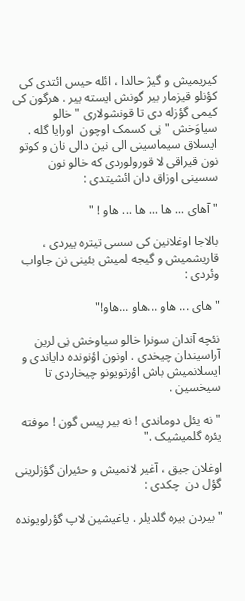کیریمیش و گیژ حالدا ، ائله حیس ائتدی کی کؤنلو قیزمار بیر گونش ایسته ییر . هرگون کی کیمی گؤزله دی تا قونشولاری " خالو سیاوَخش " نِی کسمک اوچون  اورایا گله . ایسلاق سیماسینی الی نین دالی نان و کوتو نون قیراقی لا قورولوردی که خالو نون سسینی اوزاق دان ائشیتدی :

" آهای ... ها ... ها ... هاو ! "

بالاجا اوغلانین کی سسی تیتره ییردی ، قاریشمیش و گیجه لمیش بئینی نن جاواب وئردی :

" های ... هاو ...هاو ...هاو!"

نئچه آندان سونرا خالو سیاوخش نِی لرین آراسیندان چیخدی . اونون اؤنونده دایاندی و ایسلانمیش باش اؤرتویونو چیخاردی تا سیخسین .

"نه یئل دوماندی ! نه بیر پیس گون ! موفته یئره گلمیشیک ."

اوغلان جیق ، آغیر لانمیش و حئیران گؤزلرینی گؤل دن  چکدی :

" بیردن بیره گلدیلر . یاغیشین لاپ گؤرلویونده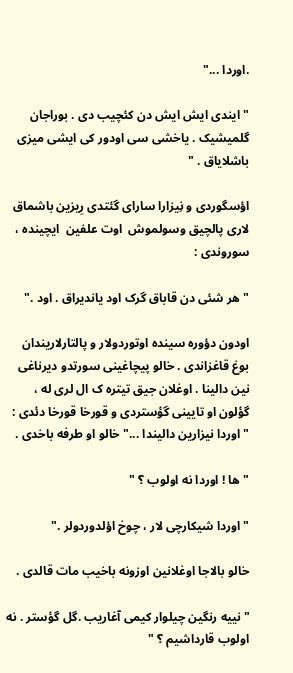.اوردا ..."

" ایندی ایش ایش دن کئچیب دی . بوراجان گلمیشیک . یاخشی سی اودور کی ایشی میزی باشلایاق . "

اؤسگوردی و نِیزارا سارای گئتدی رِیزین باشماق لاری پالچیق وسولموش  اوت علفین  ایچینده ، سوروندی :

" هر شئی دن قاباق گرک اود یاندیراق . اود ."

اودون دؤوره سینده اوتوردولار و پالتارلاریندان بوغ قاغزاندی . خالو پیچاغینی سورتدو دیرناغی نین دالینا . اوغلان جیق تیتره ک ال لری له ، گؤلون او تایینی گؤستردی و قورخا قورخا دئدی : " اوردا نیزارین دالیندا ..." خالو او طرفه باخدی .

" ها ! اوردا نه اولوب ؟ "

" اوردا شیکارچی لار ، چوخ اؤلدوردولر ."

خالو بالاجا اوغلانین اوزونه باخیب مات قالدی .

" نییه رنگین چیلوار کیمی آغاریب .گل گؤستر . نه اولوب قارداشیم ؟ "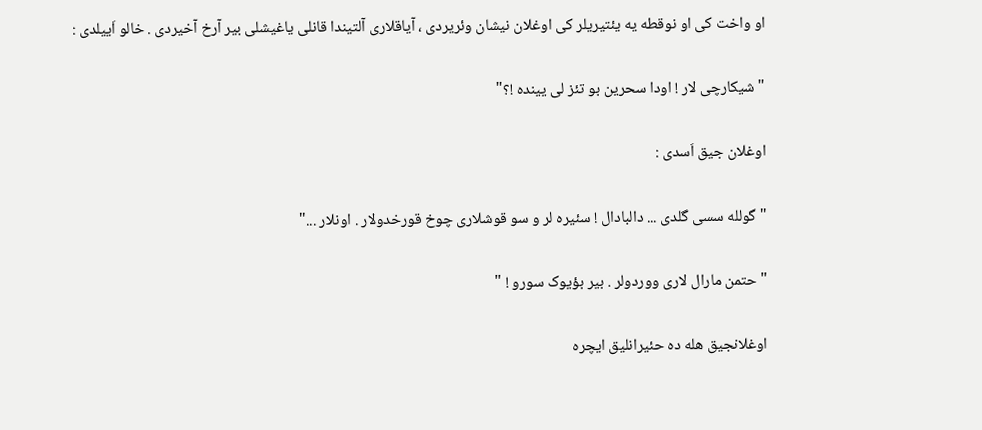او واخت کی او نوقطه یه یئتیریلر کی اوغلان نیشان وئریردی ، آیاقلاری آلتیندا قانلی یاغیشلی بیر آرخ آخیردی . خالو اَییلدی :

" شیکارچی لار ! اودا سحرین بو تئز لی یینده !؟"

اوغلان جیق اَسدی :

" گولله سسی گلدی ... دالبادال ! سئیره لر و سو قوشلاری چوخ قورخدولار . اونلار ..."

" حتمن مارال لاری ووردولر . بیر بؤیوک سورو ! "

اوغلانجیق هله ده حئیرانلیق ایچره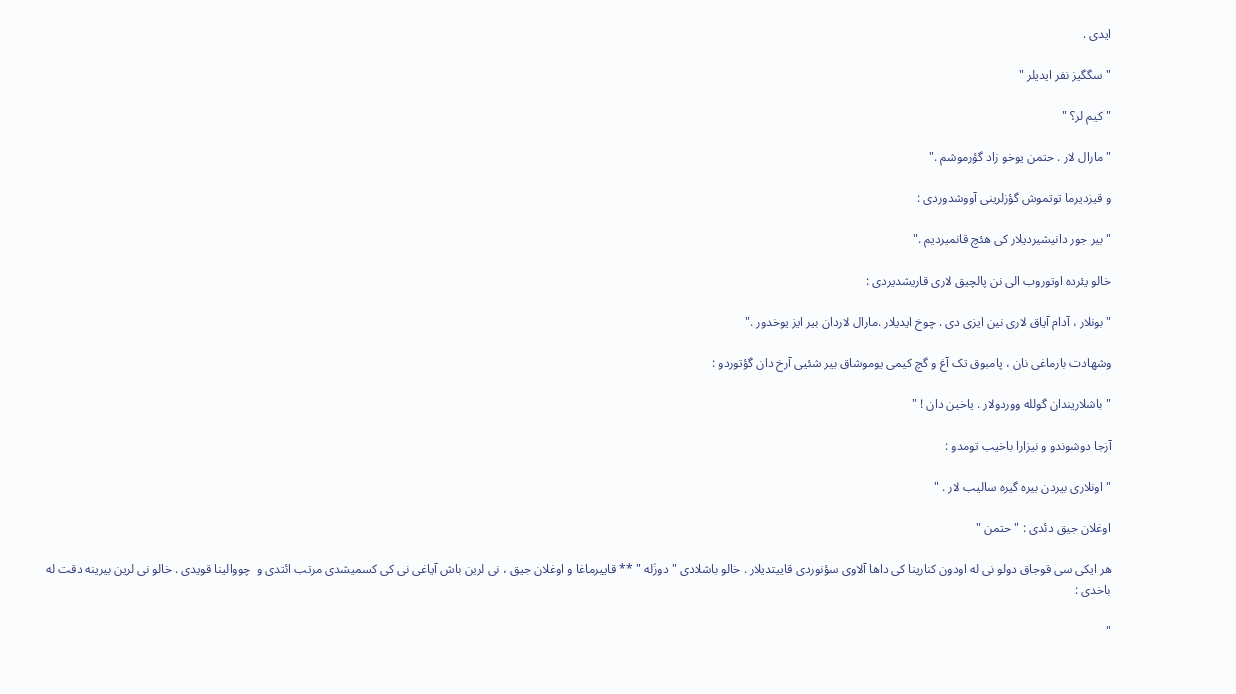ایدی .

" سگگیز نفر ایدیلر "

" کیم لر؟ "

" مارال لار . حتمن یوخو زاد گؤرموشم ."

و قیزدیرما توتموش گؤزلرینی آووشدوردی :

" بیر جور دانیشیردیلار کی هئچ قانمیردیم ."

خالو یئرده اوتوروب الی نن پالچیق لاری قاریشدیردی :

" بونلار ، آدام آیاق لاری نین ایزی دی . چوخ ایدیلار .مارال لاردان بیر ایز یوخدور ."

وشهادت بارماغی نان ، پامبوق تک آغ و گچ کیمی یوموشاق بیر شئیی آرخ دان گؤتوردو :

" باشلاریندان گولله ووردولار . یاخین دان ! "

آزجا دوشوندو و نیزارا باخیب تومدو :

" اونلاری بیردن بیره گیره سالیب لار . "

اوغلان جیق دئدی : " حتمن "

هر ایکی سی قوجاق دولو نی له اودون کنارینا کی داها آلاوی سؤنوردی قاییتدیلار . خالو باشلادی " دوزَله " ** قاییرماغا و اوغلان جیق ، نی لرین باش آیاغی نی کی کسمیشدی مرتب ائتدی و  چووالینا قویدی . خالو نی لرین بیرینه دقت له باخدی :

"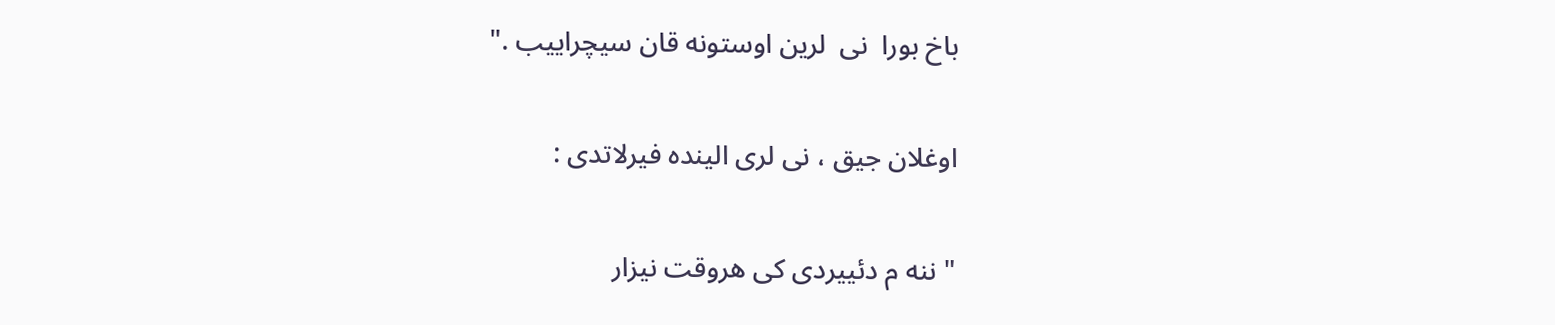باخ بورا  نی  لرین اوستونه قان سیچراییب ."

اوغلان جیق ، نی لری الینده فیرلاتدی :

" ننه م دئییردی کی هروقت نیزار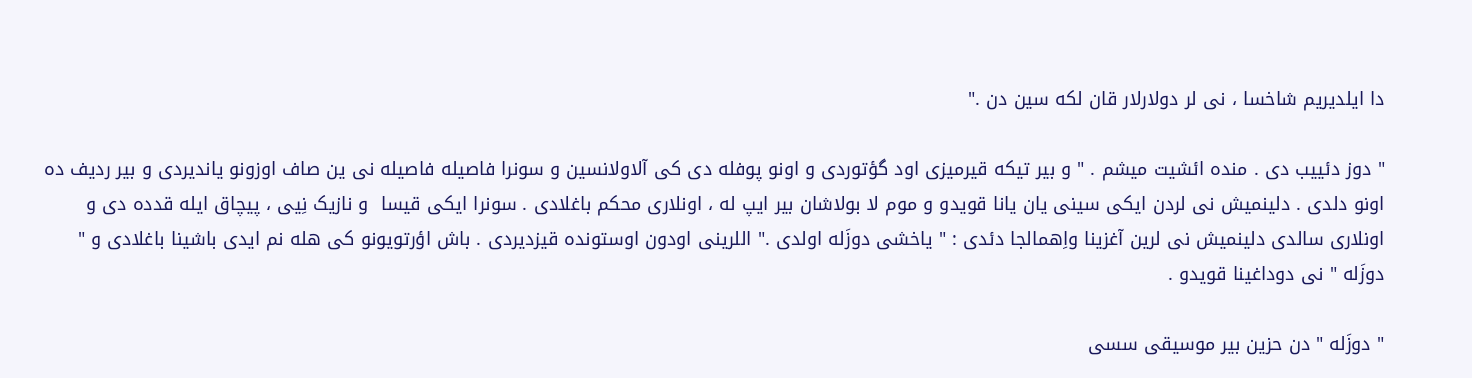دا ایلدیریم شاخسا ، نی لر دولارلار قان لکه سین دن ."

" دوز دئییب دی . منده ائشیت میشم . " و بیر تیکه قیرمیزی اود گؤتوردی و اونو پوفله دی کی آلاولانسین و سونرا فاصیله فاصیله نی ین صاف اوزونو یاندیردی و بیر ردیف ده اونو دلدی . دلینمیش نی لردن ایکی سینی یان یانا قویدو و موم لا بولاشان بیر ایپ له ، اونلاری محکم باغلادی . سونرا ایکی قیسا  و نازیک نِیی ، پیچاق ایله قدده دی و اونلاری سالدی دلینمیش نی لرین آغزینا واِهمالجا دئدی : " یاخشی دوزَله اولدی ." اللرینی اودون اوستونده قیزدیردی . باش اؤرتویونو کی هله نم ایدی باشینا باغلادی و " دوزَله " نی دوداغینا قویدو .

" دوزَله " دن حزین بیر موسیقی سسی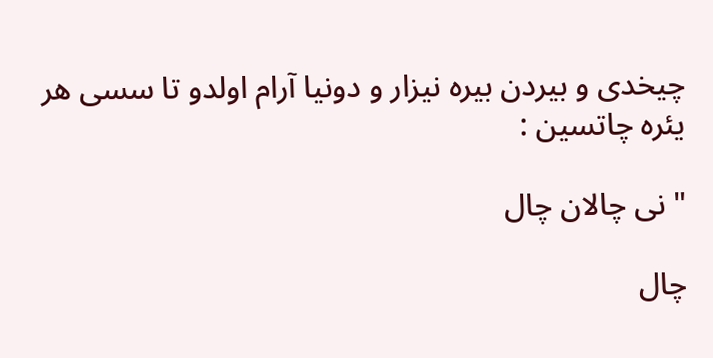چیخدی و بیردن بیره نیزار و دونیا آرام اولدو تا سسی هر یئره چاتسین :

" نی چالان چال

چال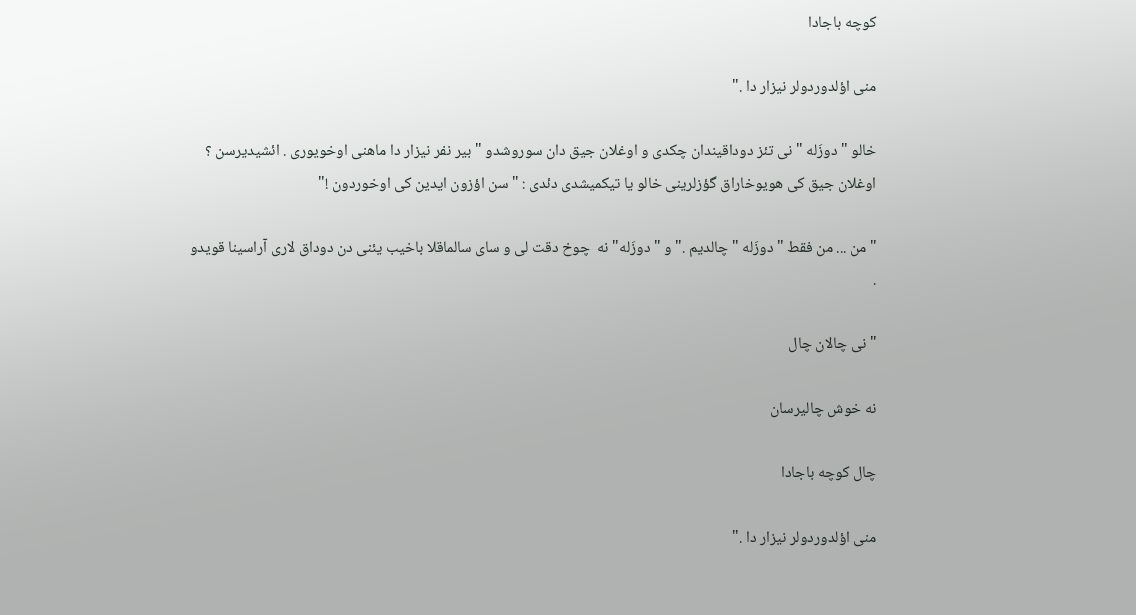کوچه باجادا

منی اؤلدوردولر نیزار دا ."

خالو " دوزَله " نی تئز دوداقیندان چکدی و اوغلان جیق دان سوروشدو " بیر نفر نیزار دا ماهنی اوخویوری . ائشیدیرسن ؟ اوغلان جیق کی هویوخاراق گؤزلرینی خالو یا تیکمیشدی دئدی : " سن اؤزون ایدین کی اوخوردون !"

" من ... من فقط " دوزَله " چالدیم ." و " دوزَله" نه  چوخ دقت لی و سای سالماقلا باخیب یئنی دن دوداق لاری آراسینا قویدو .

" نی چالان چال

نه خوش چالیرسان

چال کوچه باجادا

منی اؤلدوردولر نیزار دا ."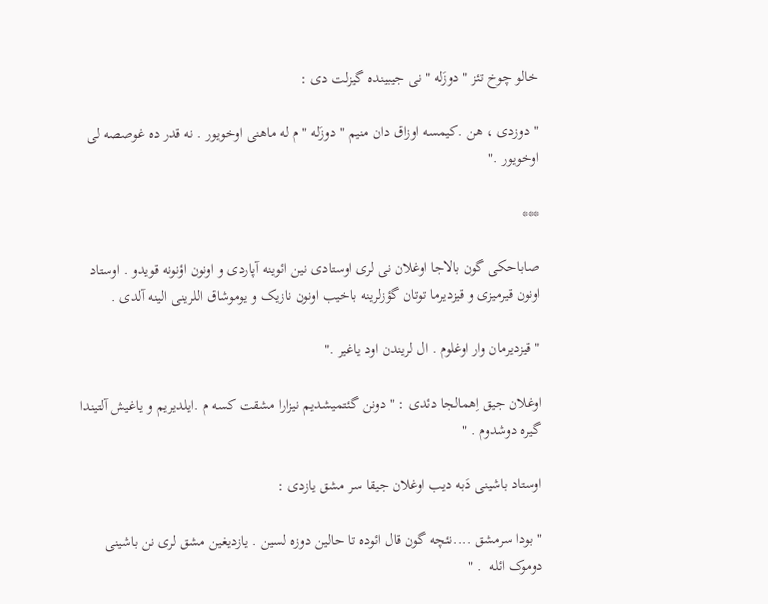خالو چوخ تئز " دوزَله " نی جیبینده گیزلت دی :

" دوزدی ، هن .کیمسه اوزاق دان منیم " دوزَله " م له ماهنی اوخویور . نه قدر ده غوصصه لی اوخویور ."

***

صاباحکی گون بالاجا اوغلان نی لری اوستادی نین ائوینه آپاردی و اونون اؤنونه قویدو . اوستاد اونون قیرمیزی و قیزدیرما توتان گؤزلرینه باخیب اونون نازیک و یوموشاق اللرینی الینه آلدی .

" قیزدیرمان وار اوغلوم . ال لریندن اود یاغیر ."

اوغلان جیق اِهمالجا دئدی : " دونن گئتمیشدیم نیزارا مشقت کسه م .ایلدیریم و یاغیش آلتیندا گیره دوشدوم . "

اوستاد باشینی دَبه دیب اوغلان جیقا سر مشق یازدی :

" بودا سرمشق ....نئچه گون قال ائوده تا حالین دوزه لسین . یازدیغین مشق لری نن باشینی دوموک ائله  . "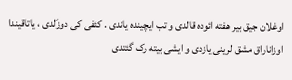اوغلان جیق بیر هفته ائوده قالدی و تب ایچینده یاندی . کئفی کی دوزَلدی ، یاتاقیندا اوزاناراق مشق لرینی یازدی و ایشی بیته رک گئتدی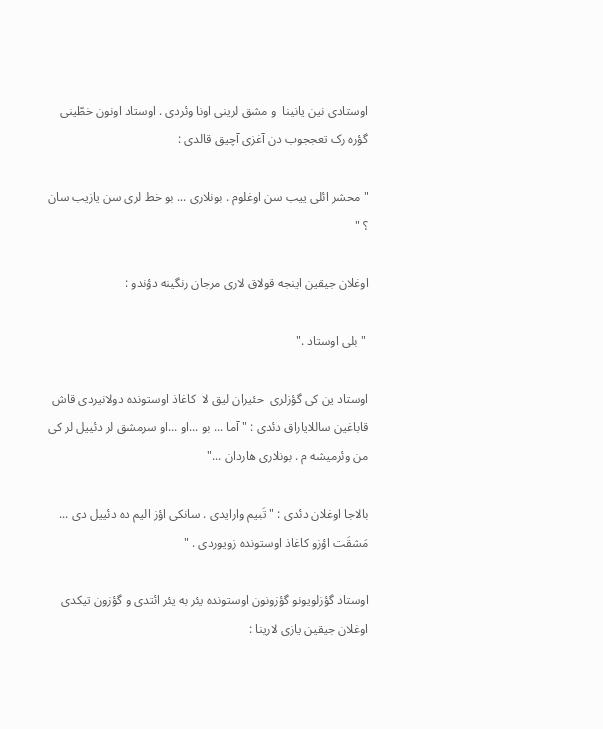اوستادی نین یانینا  و مشق لرینی اونا وئردی . اوستاد اونون خطّینی گؤره رک تعججوب دن آغزی آچیق قالدی :

" محشر ائلی ییب سن اوغلوم . بونلاری ... بو خط لری سن یازیب سان ؟ "

اوغلان جیقین اینجه قولاق لاری مرجان رنگینه دؤندو :

 " بلی اوستاد ."

اوستاد ین کی گؤزلری  حئیران لیق لا  کاغاذ اوستونده دولانیردی قاش قاباغین ساللایاراق دئدی : " آما ... بو ...او ...او سرمشق لر دئییل لر کی من وئرمیشه م . بونلاری هاردان ..."

بالاجا اوغلان دئدی : " تَبیم وارایدی . سانکی اؤز الیم ده دئییل دی ... مَشقَت اؤزو کاغاذ اوستونده زویوردی . "

اوستاد گؤزلویونو گؤزونون اوستونده یئر به یئر ائتدی و گؤزون تیکدی اوغلان جیقین یازی لارینا :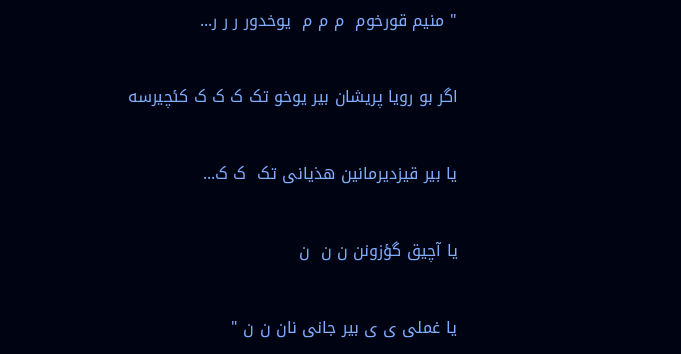" منیم قورخوم  م م م  یوخدور ر ر ر...

اگر بو رویا پریشان بیر یوخو تک ک ک ک کئچیرسه

یا بیر قیزدیرمانین هذیانی تک  ک ک...

یا آچیق گؤزونن ن ن  ن

یا غملی ی ی بیر جانی نان ن ن "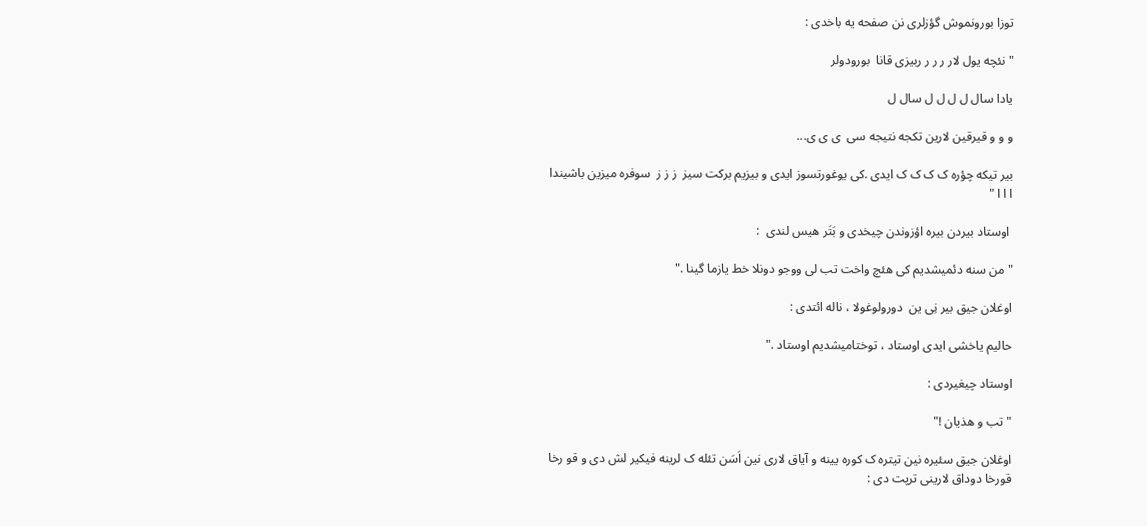توزا بورونموش گؤزلری نن صفحه یه باخدی :

" نئچه یول لار ر ر ر ربیزی قانا  بورودولر

یادا سال ل ل ل ل سال ل

و و و قیرقین لارین تکجه نتیجه سی  ی ی ی...

بیر تیکه چؤره ک ک ک ک ایدی .کی یوغورتسوز ایدی و بیزیم برکت سیز  ز ز ز  سوفره میزین باشیندا  ا ا ا "

 اوستاد بیردن بیره اؤزوندن چیخدی و بَتَر هیس لندی  :

" من سنه دئمیشدیم کی هئچ واخت تب لی ووجو دونلا خط یازما گینا ."

اوغلان جیق بیر نِی ین  دورولوغولا ، ناله ائتدی :

حالیم یاخشی ایدی اوستاد ، توختامیشدیم اوستاد ."

اوستاد چیغیردی :

" تب و هذیان !"

اوغلان جیق سئیره نین تیتره ک کوره یینه و آیاق لاری نین اَسَن تئله ک لرینه فیکیر لش دی و قو رخا قورخا دوداق لارینی ترپت دی :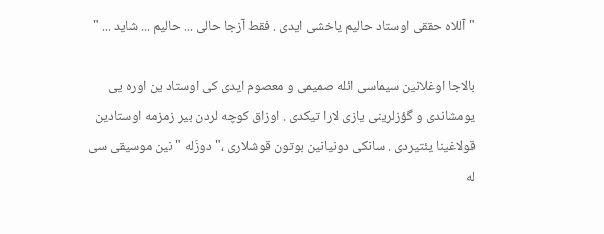" آللاه حققی اوستاد حالیم یاخشی ایدی . فقط آزجا حالی ... حالیم ... شاید ... "

بالاجا اوغلانین سیماسی ائله صمیمی و معصوم ایدی کی اوستاد ین اوره یی یومشاندی و گؤزلرینی یازی لارا تیکدی . اوزاق کوچه لردن بیر زمزمه اوستادین قولاغینا یئتیردی . سانکی دونیانین بوتون قوشلاری ،" دوزَله " نین موسیقی سی له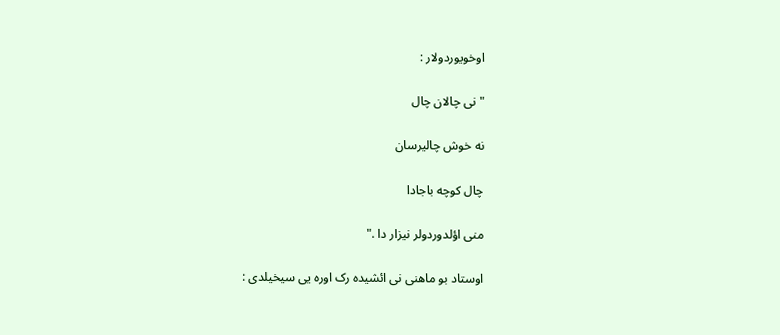اوخویوردولار :

" نی چالان چال

نه خوش چالیرسان

چال کوچه باجادا

منی اؤلدوردولر نیزار دا ."

اوستاد بو ماهنی نی ائشیده رک اوره یی سیخیلدی :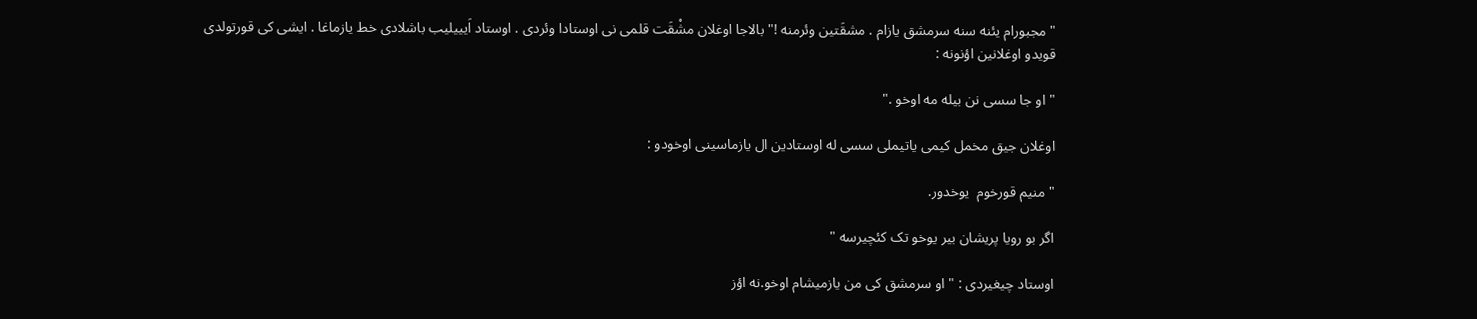" مجبورام یئنه سنه سرمشق یازام . مشقَتین وئرمنه !" بالاجا اوغلان مشْقَت قلمی نی اوستادا وئردی . اوستاد اَیییلیب باشلادی خط یازماغا . ایشی کی قورتولدی قویدو اوغلانین اؤنونه :

" او جا سسی نن بیله مه اوخو ."

اوغلان جیق مخمل کیمی یاتیملی سسی له اوستادین ال یازماسینی اوخودو :

" منیم قورخوم  یوخدور.

اگر بو رویا پریشان بیر یوخو تک کئچیرسه "

اوستاد چیغیردی : " او سرمشق کی من یازمیشام اوخو.نه اؤز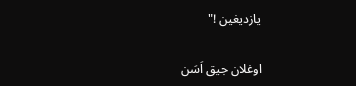یازدیغین !"

اوغلان جیق اَسَن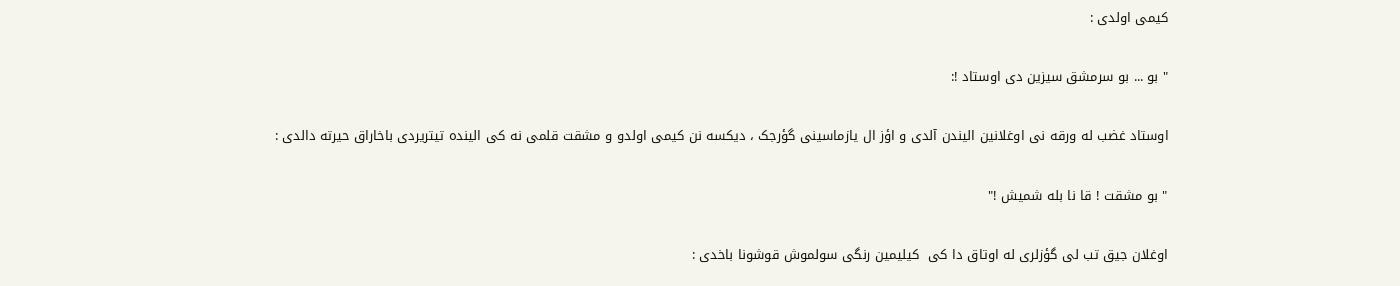کیمی اولدی :

" بو ... بو سرمشق سیزین دی اوستاد !:

اوستاد غضب له ورقه نی اوغلانین الیندن آلدی و اؤز ال یازماسینی گؤرجک ، دیکسه نن کیمی اولدو و مشقت قلمی نه کی الینده تیتریردی باخاراق حیرته دالدی :

" بو مشقت ! قا نا بله شمیش !"

اوغلان جیق تب لی گؤزلری له اوتاق دا کی  کیلیمین رنگی سولموش قوشونا باخدی :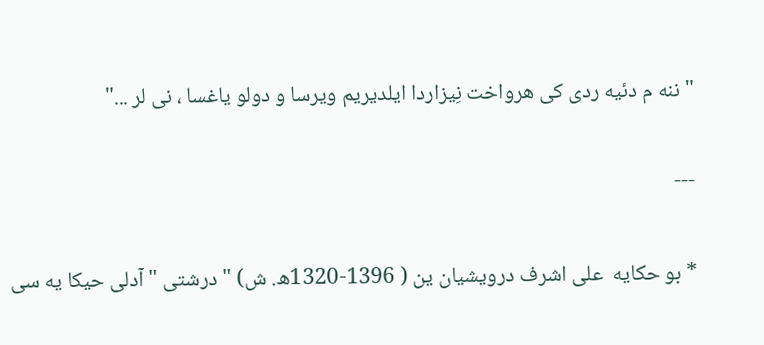" ننه م دئیه ردی کی هرواخت نِیزاردا ایلدیریم ویرسا و دولو یاغسا ، نی لر ..."

---

* بو حکایه  علی اشرف درویشیان ین ( 1396-1320ه. ش) " درشتی " آدلی حیکا یه سی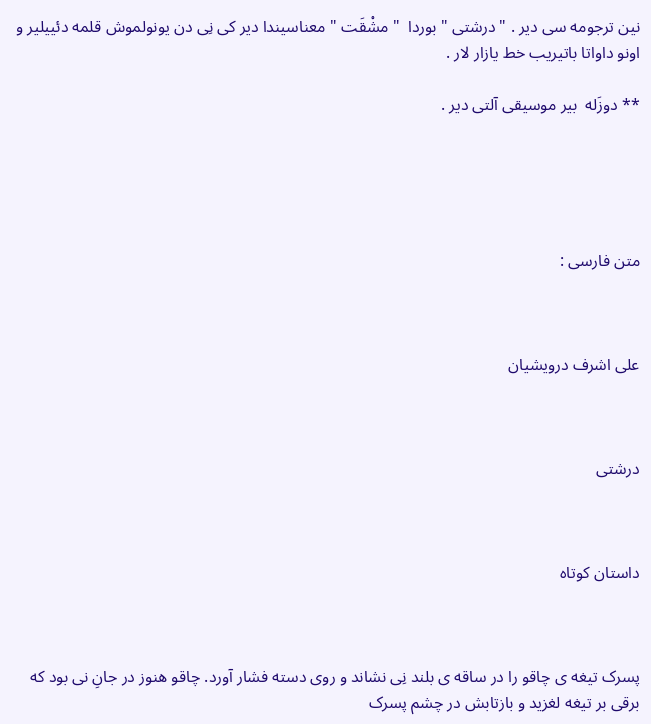نین ترجومه سی دیر . " درشتی " بوردا  " مشْقَت " معناسیندا دیر کی نِی دن یونولموش قلمه دئییلیر و اونو داواتا باتیریب خط یازار لار .

** دوزَله  بیر موسیقی آلتی دیر .





متن فارسی :



علی اشرف درویشیان



درشتی



داستان کوتاه



پسرک تیغه ی چاقو را در ساقه ی بلند نِی نشاند و روی دسته فشار آورد. چاقو هنوز در جانِ نی بود که برقی بر تیغه لغزید و بازتابش در چشم پسرک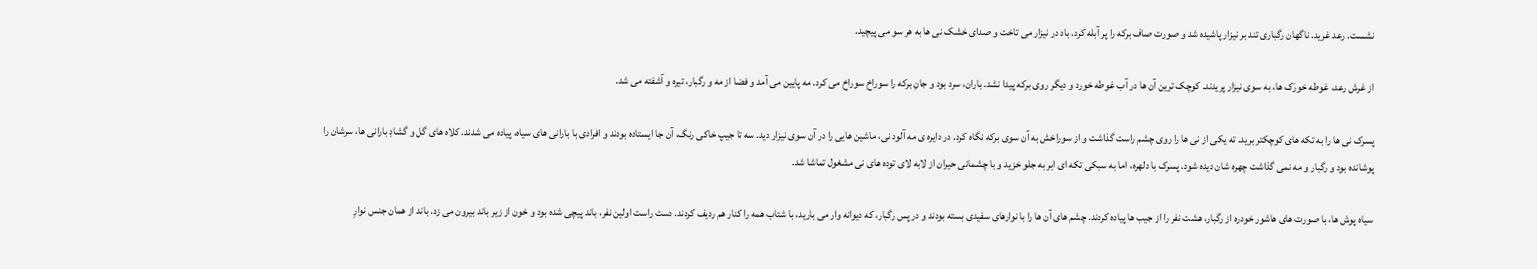نشست. رعد غرید. ناگهان رگباری تند بر نیزار پاشیده شد و صورت صاف برکه را پر آبله کرد. باد در نیزار می تاخت و صدای خشک نی ها به هر سو می پیچید.

از غرش رعد، غوطه خورَک ها، به سوی نیزار پریدند. کوچک ترین آن ها در آب غوطه خورد و دیگر روی برکه پیدا نشد. باران، سرد بود و جانِ برکه را سوراخ سوراخ می کرد. مه پایین می آمد و فضا از مه و رگبار، تیره و آشفته می شد.

پسرک نی ها را به تکه های کوچکتر برید. ته یکی از نی ها را روی چشم راست گذاشت و از سوراخش به آن سوی برکه نگاه کرد. در دایره ی مه آلود نی، ماشین هایی را در آن سوی نیزار دید. سه تا جیپ خاکی رنگ، آن جا ایستاده بودند و افرادی با بارانی های سیاه، پیاده می شدند. کلاه های گل و گشادِ بارانی ها، سرشان را پوشانده بود و رگبار و مه نمی گذاشت چهره شان دیده شود. پسرک با دلهره، اما به سبکی تکه ای ابر به جلو خزید و با چشمانی حیران از لابه لای توده های نی مشغول تماشا شد.

سیاه پوش ها، با صورت های هاشور خودره از رگبار، هشت نفر را از جیب ها پیاده کردند. چشم های آن ها را با نوارهای سفیدی بسته بودند و در پس رگبار، که دیوانه وار می بارید، با شتاب همه را کنار هم ردیف کردند. دست راست اولین نفر، باند پیچی شده بود و خون از زیر باند بیرون می زد. باند از همان جنس نوارِ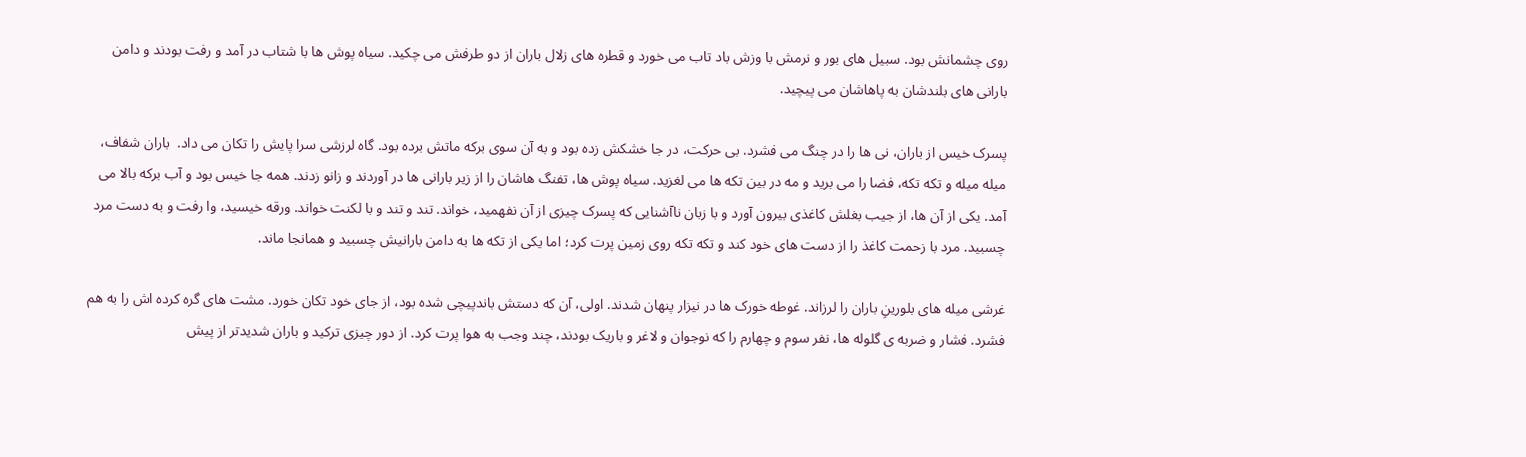روی چشمانش بود. سبیل های بور و نرمش با وزش باد تاب می خورد و قطره های زلال باران از دو طرفش می چکید. سیاه پوش ها با شتاب در آمد و رفت بودند و دامن بارانی های بلندشان به پاهاشان می پیچید.

پسرک خیس از باران، نی ها را در چنگ می فشرد. بی حرکت، در جا خشکش زده بود و به آن سوی برکه ماتش برده بود. گاه لرزشی سرا پایش را تکان می داد.  باران شفاف، میله میله و تکه تکه، فضا را می برید و مه در بین تکه ها می لغزید. سیاه پوش ها، تفنگ هاشان را از زیر بارانی ها در آوردند و زانو زدند. همه جا خیس بود و آب برکه بالا می آمد. یکی از آن ها، از جیب بغلش کاغذی بیرون آورد و با زبان ناآشنایی که پسرک چیزی از آن نفهمید، خواند. تند و تند و با لکنت خواند. ورقه خیسید، وا رفت و به دست مرد چسبید. مرد با زحمت کاغذ را از دست های خود کند و تکه تکه روی زمین پرت کرد؛ اما یکی از تکه ها به دامن بارانیش چسبید و همانجا ماند.

غرشی میله های بلورینِ باران را لرزاند. غوطه خورک ها در نیزار پنهان شدند. اولی، آن که دستش باندپیچی شده بود، از جای خود تکان خورد. مشت های گره کرده اش را به هم فشرد. فشار و ضربه ی گلوله ها، نفر سوم و چهارم را که نوجوان و لاغر و باریک بودند، چند وجب به هوا پرت کرد. از دور چیزی ترکید و باران شدیدتر از پیش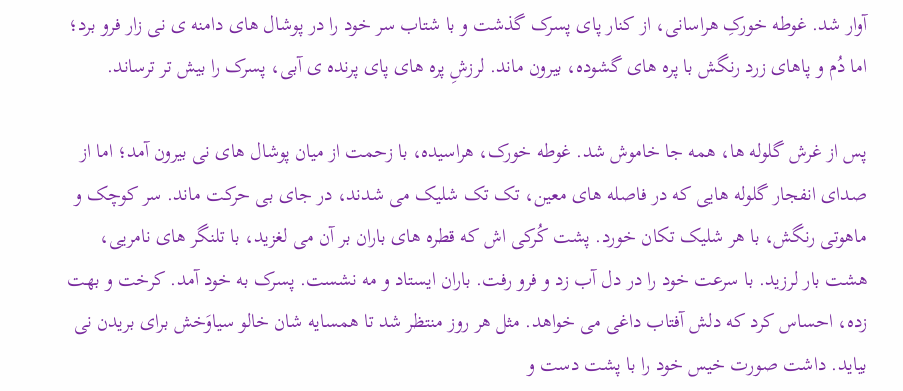آوار شد. غوطه خورکِ هراسانی، از کنار پای پسرک گذشت و با شتاب سر خود را در پوشال های دامنه ی نی زار فرو برد؛ اما دُم و پاهای زرد رنگش با پره های گشوده، بیرون ماند. لرزشِ پره های پای پرنده ی آبی، پسرک را بیش تر ترساند.

پس از غرش گلوله ها، همه جا خاموش شد. غوطه خورک، هراسیده، با زحمت از میان پوشال های نی بیرون آمد؛ اما از صدای انفجار گلوله هایی که در فاصله های معین، تک تک شلیک می شدند، در جای بی حرکت ماند. سر کوچک و ماهوتی رنگش، با هر شلیک تکان خورد. پشت کُرکی اش که قطره های باران بر آن می لغزید، با تلنگر های نامریی، هشت بار لرزید. با سرعت خود را در دل آب زد و فرو رفت. باران ایستاد و مه نشست. پسرک به خود آمد. کرخت و بهت زده، احساس کرد که دلش آفتاب داغی می خواهد. مثل هر روز منتظر شد تا همسایه شان خالو سیاوَخش برای بریدن نی بیاید. داشت صورت خیس خود را با پشت دست و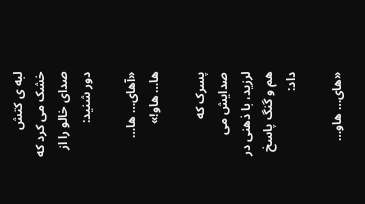لبه ی کتش خشک می کرد که صدای خالو را از دور شنید:

«آهای… ها… ها… هاو!»

پسرک که صدایش می لرزید، با ذهنی در هم و گنگ پاسخ داد:

«های… هاو…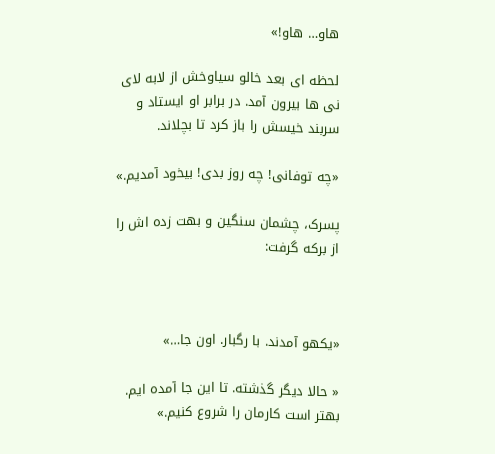هاو… هاو!»

لحظه ای بعد خالو سیاوخش از لابه لای نی ها بیرون آمد. در برابر او ایستاد و سربند خیسش را باز کرد تا بچلاند.

«چه توفانی! چه روز بدی! بیخود آمدیم.»

پسرک، چشمان سنگین و بهت زده اش را از برکه گرفت:



«یکهو آمدند. با رگبار. اون جا…»

« حالا دیگر گذشته. تا این جا آمده ایم. بهتر است کارمان را شروع کنیم.»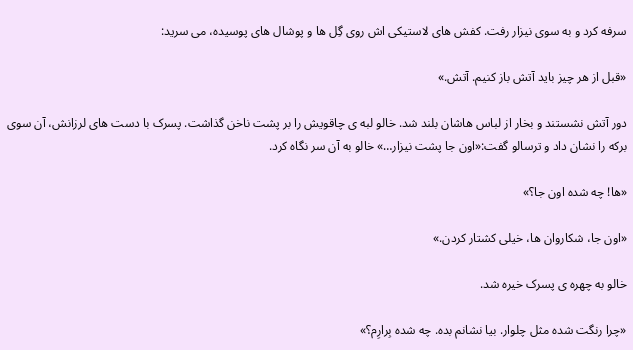سرفه کرد و به سوی نیزار رفت. کفش های لاستیکی اش روی گِل ها و پوشال های پوسیده، می سرید:

«قبل از هر چیز باید آتش باز کنیم. آتش.»

دور آتش نشستند و بخار از لباس هاشان بلند شد. خالو لبه ی چاقویش را بر پشت ناخن گذاشت. پسرک با دست های لرزانش، آن سوی برکه را نشان داد و ترسالو گفت:«اون جا پشت نیزار…» خالو به آن سر نگاه کرد.

«ها! چه شده اون جا؟»

«اون جا، شکاروان ها، خیلی کشتار کردن.»

خالو به چهره ی پسرک خیره شد.

«چرا رنگت شده مثل چلوار. بیا نشانم بده. چه شده بِرارِم؟»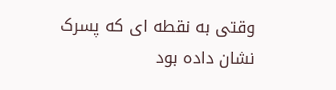وقتی به نقطه ای که پسرک نشان داده بود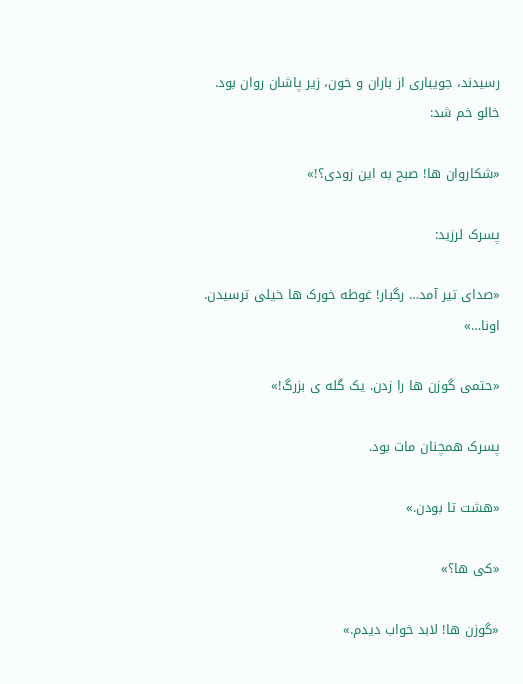رسیدند، جویباری از باران و خون، زیر پاشان روان بود. خالو خم شد:

«شکاروان ها! صبح به این زودی؟!»

پسرک لرزید:

«صدای تیر آمد… رگبار! غوطه خورک ها خیلی ترسیدن. اونا…»

«حتمی گوزن ها را زدن. یک گله ی بزرگ!»

پسرک همچنان مات بود.

«هشت تا بودن.»

«کی ها؟»

«گوزن ها! لابد خواب دیدم.»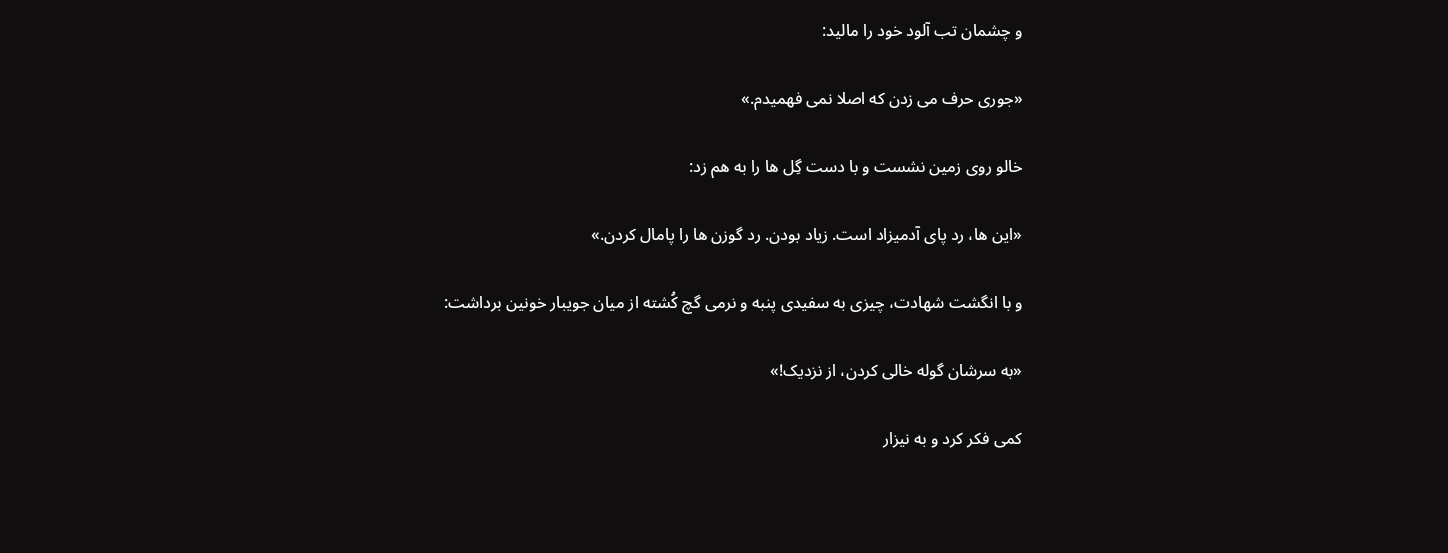و چشمان تب آلود خود را مالید:

«جوری حرف می زدن که اصلا نمی فهمیدم.»

خالو روی زمین نشست و با دست گِل ها را به هم زد:

«این ها، رد پای آدمیزاد است. زیاد بودن. رد گوزن ها را پامال کردن.»

و با انگشت شهادت، چیزی به سفیدی پنبه و نرمی گچ کُشته از میان جویبار خونین برداشت:

«به سرشان گوله خالی کردن، از نزدیک!»

کمی فکر کرد و به نیزار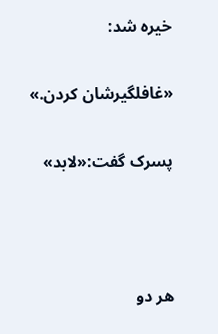خیره شد:

«غافلگیرشان کردن.»

پسرک گفت:«لابد»



هر دو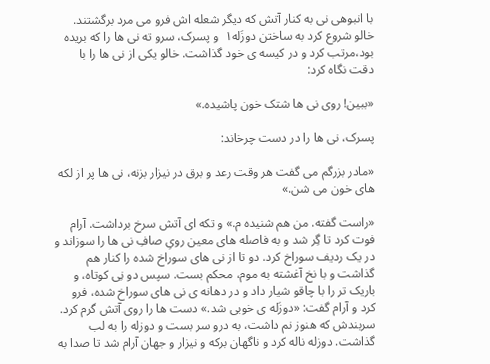با انبوهی نی به کنار آتش که دیگر شعله اش فرو می مرد برگشتند. خالو شروع کرد به ساختن دوزَله۱  و پسرک، سرو ته نی ها را که بریده بود،مرتب کرد و در کیسه ی خود گذاشت. خالو یکی از نی ها را با دقت نگاه کرد:

«ببین! روی نی ها شتک خون پاشیده.»

پسرک، نی ها را در دست چرخاند:

«مادر بزرگم می گفت هر وقت رعد و برق در نیزار بزنه، نی ها پر از لکه های خون می شن.»

«راست گفته. من هم شنیده م.» و تکه ای آتش سرخ برداشت. آرام فوت کرد تا گِر شد و به فاصله های معین رویِ صافِ نی ها را سوزاند و در یک ردیف سوراخ کرد. دو تا از نی های سوراخ شده را کنار هم گذاشت و با نخ آغشته به موم، محکم بست. سپس دو نِی کوتاه، و باریک تر را با چاقو شیار داد و در دهانه ی نی های سوراخ شده، فرو کرد و آرام گفت: «دوزَله ی خوبی شد.» دست ها را روی آتش گرم کرد. سربندش که هنوز نم داشت، به درو سر بست و دوزله را به لب گذاشت. دوزله ناله کرد و ناگهان برکه و نیزار و جهان آرام شد تا صدا به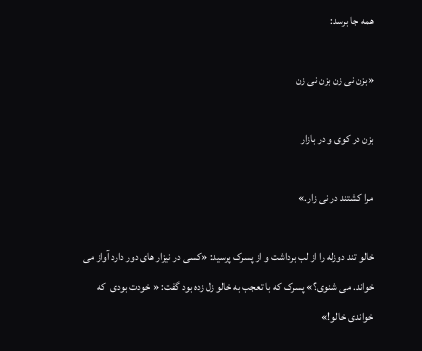همه جا برسد:

«بزن نی زن بزن نی زن

بزن در کوی و در بازار

مرا کشتند در نی زار.»

خالو تند دوزله را از لب برداشت و از پسرک پرسید: «کسی در نیزار های دور دارد آواز می خواند. می شنوی؟» پسرک که با تعجب به خالو زل زده بود گفت: « خودت بودی  که خواندی خالو!»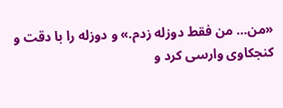«من… من فقط دوزله زدم.» و دوزله را با دقت و کنجکاوی وارسی کرد و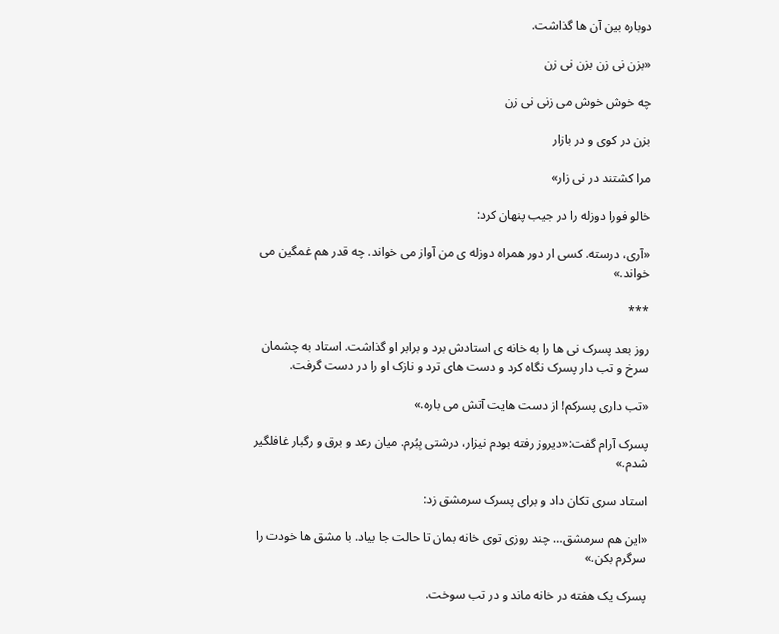دوباره بین آن ها گذاشت.

«بزن نی زن بزن نی زن

چه خوش خوش می زنی نی زن

بزن در کوی و در بازار

مرا کشتند در نی زار»

خالو فورا دوزله را در جیب پنهان کرد:

«آری، درسته. کسی ار دور همراه دوزله ی من آواز می خواند. چه قدر هم غمگین می خواند.»

***

روز بعد پسرک نی ها را به خانه ی استادش برد و برابر او گذاشت. استاد به چشمان سرخ و تب دار پسرک نگاه کرد و دست های ترد و نازک او را در دست گرفت.

«تب داری پسرکم! از دست هایت آتش می باره.»

پسرک آرام گفت:«دیروز رفته بودم نیزار، درشتی بِبُرم. میان رعد و برق و رگبار غافلگیر شدم.»

استاد سری تکان داد و برای پسرک سرمشق زد:

«این هم سرمشق… چند روزی توی خانه بمان تا حالت جا بیاد. با مشق ها خودت را سرگرم بکن.»

پسرک یک هفته در خانه ماند و در تب سوخت.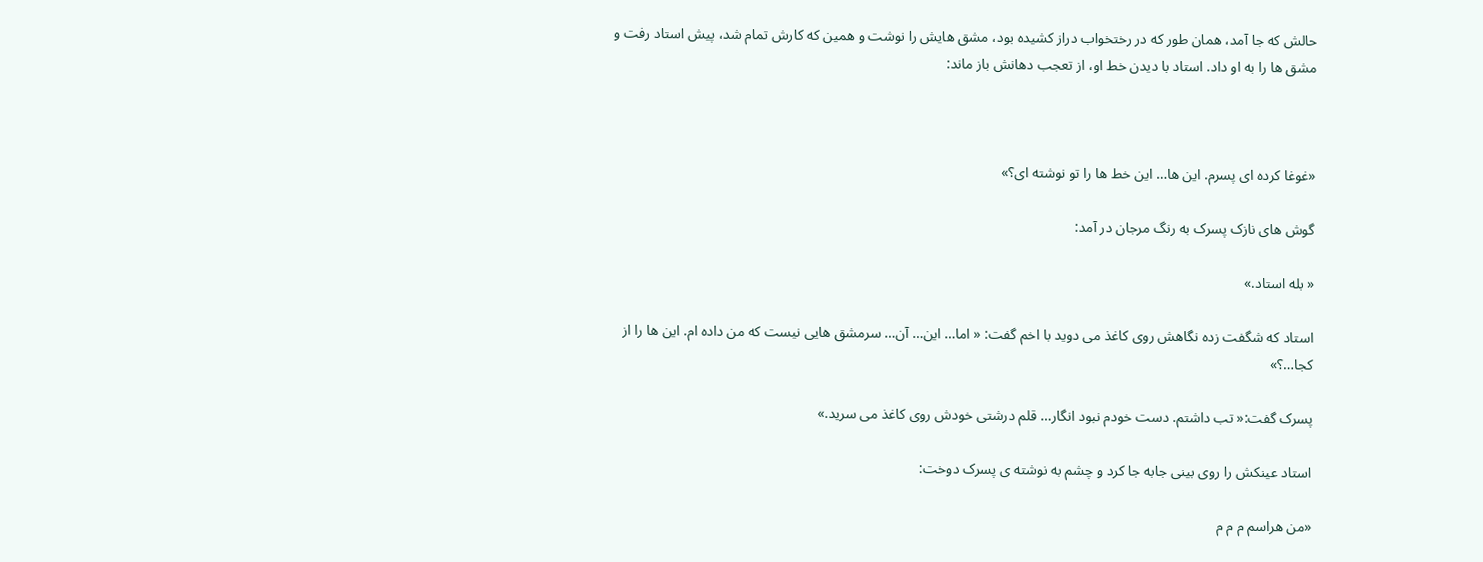حالش که جا آمد، همان طور که در رختخواب دراز کشیده بود، مشق هایش را نوشت و همین که کارش تمام شد، پیش استاد رفت و مشق ها را به او داد. استاد با دیدن خط او، از تعجب دهانش باز ماند:



«غوغا کرده ای پسرم. این ها… این خط ها را تو نوشته ای؟»

گوش های نازک پسرک به رنگ مرجان در آمد:

« بله استاد.»

استاد که شگفت زده نگاهش روی کاغذ می دوید با اخم گفت: « اما… این… آن… سرمشق هایی نیست که من داده ام. این ها را از کجا…؟»

پسرک گفت:« تب داشتم. دست خودم نبود انگار… قلم درشتی خودش روی کاغذ می سرید.»

استاد عینکش را روی بینی جابه جا کرد و چشم به نوشته ی پسرک دوخت:

«من هراسم م م م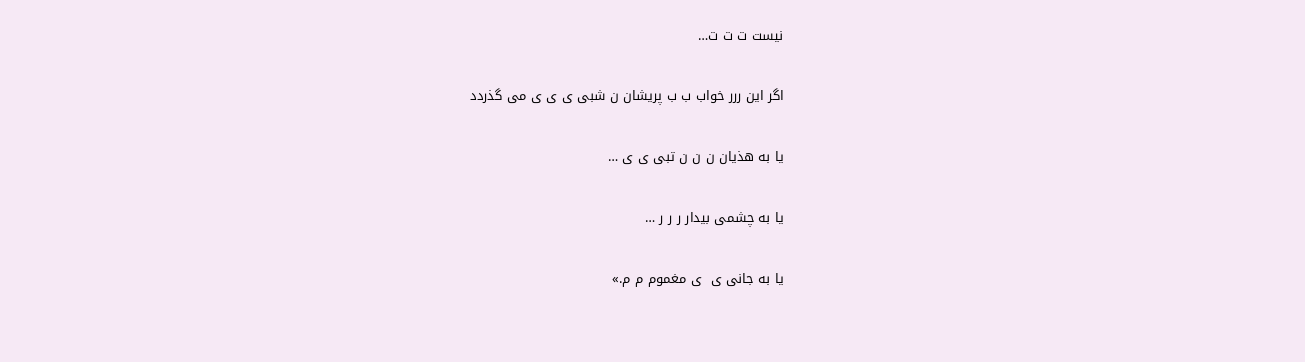نیست ت ت ت…

اگر این ررر خواب ب ب پریشان ن شبی ی ی ی می گذردد

یا به هذیان ن ن ن تبی ی ی …

یا به چشمی بیدار ر ر ر …

یا به جانی ی  ی مغموم م م.»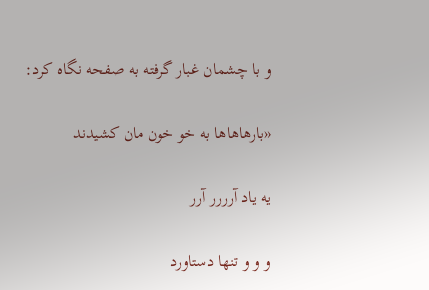و با چشمان غبار گرفته به صفحه نگاه کرد:

«بارهاهاها به خو خون مان کشیدند

یه یاد آرررر آرر

و و و تنها دستاورد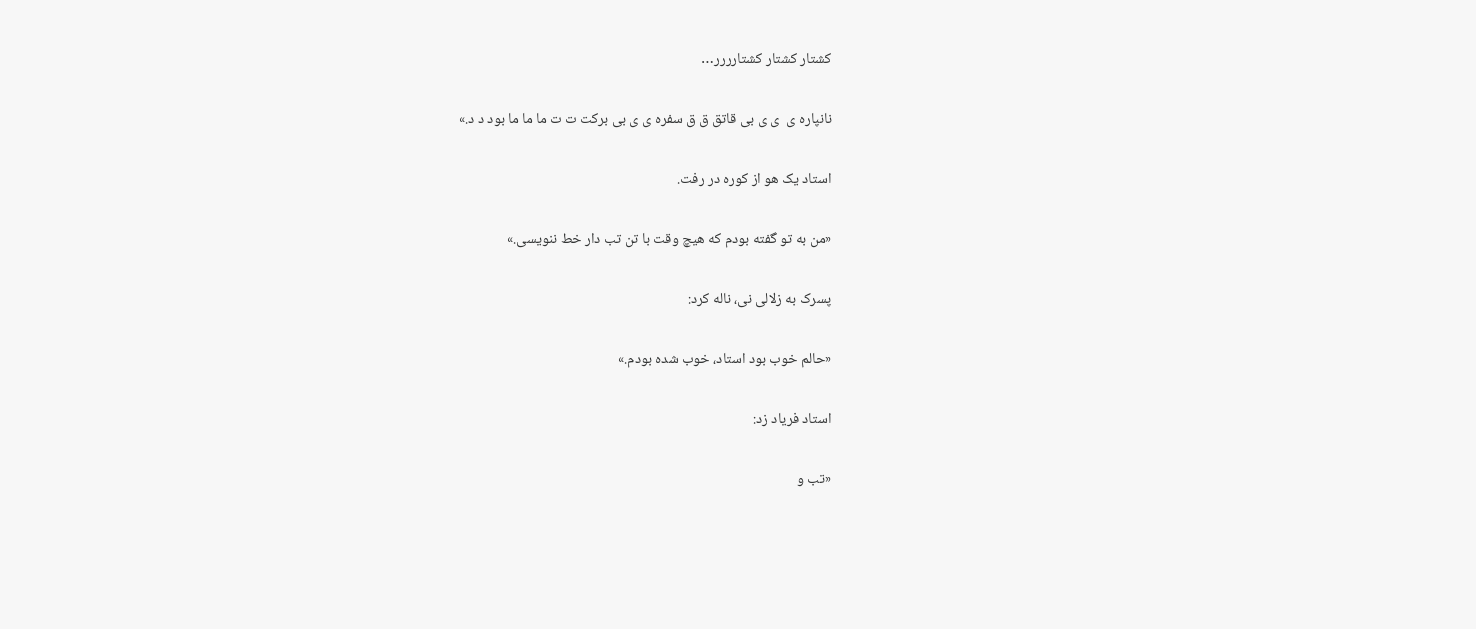کشتار کشتار کشتارررر…

نانپاره ی  ی ی بی قاتق ق ق سفره ی ی بی برکت ت ت ما ما ما بود د د.»

استاد یک هو از کوره در رفت.

«من به تو گفته بودم که هیچ وقت با تن تب دار خط ننویسی.»

پسرک به زلالی نی، ناله کرد:

«حالم خوب بود استاد، خوب شده بودم.»

استاد فریاد زد:

«تب و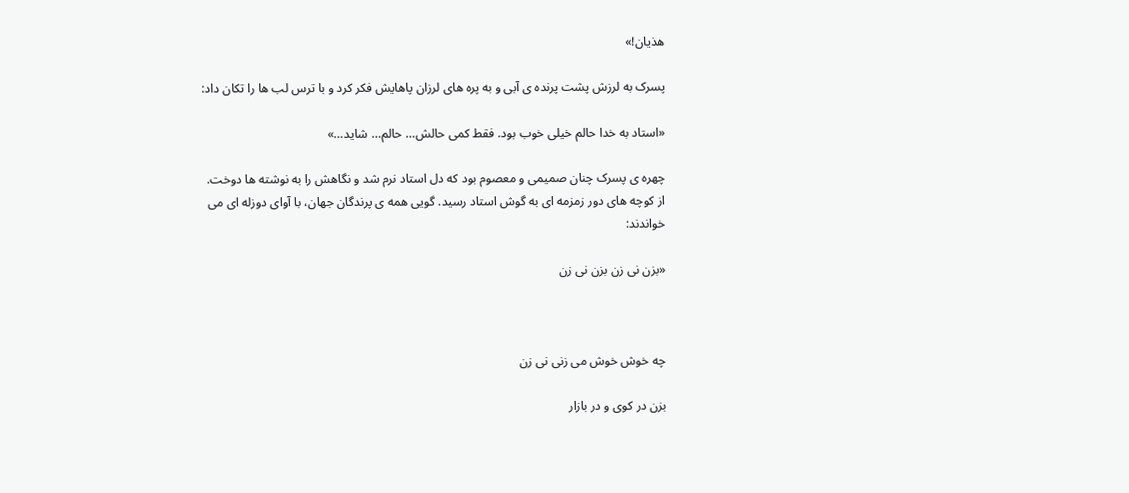هذیان!»

پسرک به لرزش پشت پرنده ی آبی و به پره های لرزان پاهایش فکر کرد و با ترس لب ها را تکان داد:

«استاد به خدا حالم خیلی خوب بود. فقط کمی حالش… حالم… شاید…»

چهره ی پسرک چنان صمیمی و معصوم بود که دل استاد نرم شد و نگاهش را به نوشته ها دوخت. از کوچه های دور زمزمه ای به گوش استاد رسید. گویی همه ی پرندگان جهان، با آوای دوزله ای می خواندند:

«بزن نی زن بزن نی زن



چه خوش خوش می زنی نی زن

بزن در کوی و در بازار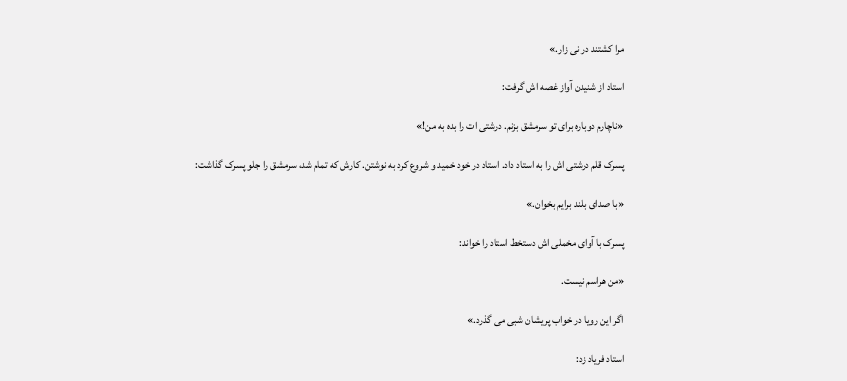مرا کشتند در نی زار.»

استاد از شنیدن آواز غصه اش گرفت:

«ناچارم دوباره برای تو سرمشق بزنم. درشتی ات را بده به من!»

پسرک قلم درشتی اش را به استاد داد. استاد در خود خمید و شروع کرد به نوشتن. کارش که تمام شد، سرمشق را جلو پسرک گذاشت:

«با صدای بلند برایم بخوان.»

پسرک با آوای مخملی اش دستخط استاد را خواند:

«من هراسم نیست.

اگر این رویا در خواب پریشان شبی می گذرد.»

استاد فریاد زد: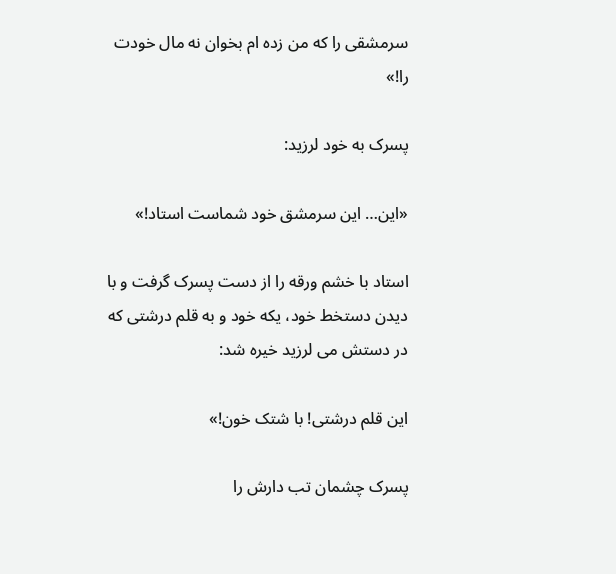سرمشقی را که من زده ام بخوان نه مال خودت را!»

پسرک به خود لرزید:

«این… این سرمشق خود شماست استاد!»

استاد با خشم ورقه را از دست پسرک گرفت و با دیدن دستخط خود، یکه خود و به قلم درشتی که در دستش می لرزید خیره شد:

این قلم درشتی! با شتک خون!»

پسرک چشمان تب دارش را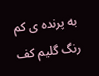به پرنده ی کم رنگ گلیم کف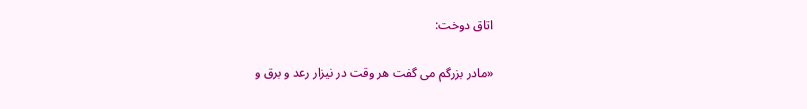اتاق دوخت:

«مادر بزرگم می گفت هر وقت در نیزار رعد و برق و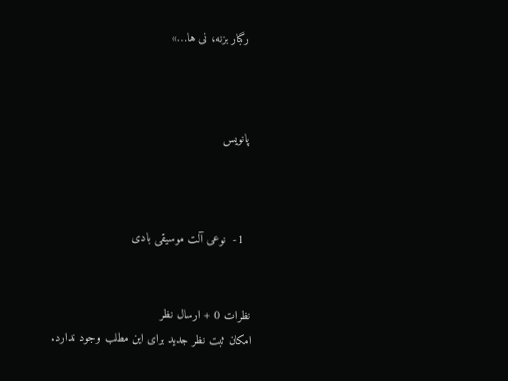رگبار بزنه، نی ها…»



پانویس



  1-  نوعی آلت موسیقی بادی


نظرات 0 + ارسال نظر
امکان ثبت نظر جدید برای این مطلب وجود ندارد.